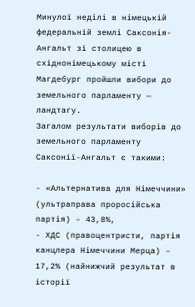Минулої неділі в німецькій федеральній землі Саксонія-Ангальт зі столицею в східнонімецькому місті Магдебург пройшли вибори до земельного парламенту — ландтагу.
Загалом результати виборів до земельного парламенту Саксонії-Ангальт є такими:

- «Альтернатива для Німеччини» (ультраправа проросійська партія) – 43,8%,
- ХДС (правоцентристи, партія канцлера Німеччини Мерца) – 17,2% (найнижчий результат в історії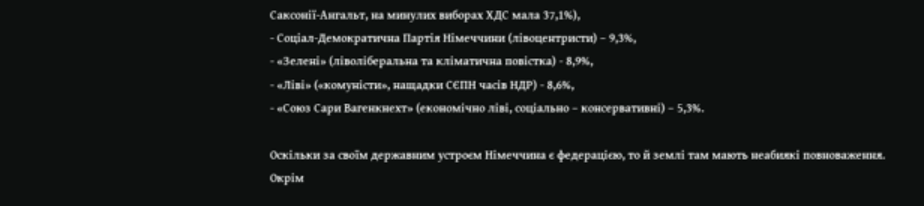Саксонії-Ангальт, на минулих виборах ХДС мала 37,1%),
- Соціал-Демократична Партія Німеччини (лівоцентристи) – 9,3%,
- «Зелені» (ліволіберальна та кліматична повістка) - 8,9%,
- «Ліві» («комуністи», нащадки СЄПН часів НДР) - 8,6%,
- «Союз Сари Вагенкнехт» (економічно ліві, соціально – консервативні) – 5,3%.

Оскільки за своїм державним устроєм Німеччина є федерацією, то й землі там мають неабиякі повноваження.
Окрім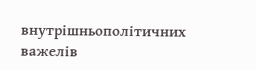внутрішньополітичних важелів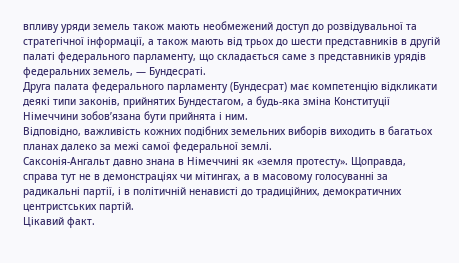впливу уряди земель також мають необмежений доступ до розвідувальної та стратегічної інформації, а також мають від трьох до шести представників в другій палаті федерального парламенту, що складається саме з представників урядів федеральних земель, — Бундесраті.
Друга палата федерального парламенту (Бундесрат) має компетенцію відкликати деякі типи законів, прийнятих Бундестагом, а будь-яка зміна Конституції Німеччини зобовʼязана бути прийнята і ним.
Відповідно, важливість кожних подібних земельних виборів виходить в багатьох планах далеко за межі самої федеральної землі.
Саксонія-Ангальт давно знана в Німеччині як «земля протесту». Щоправда, справа тут не в демонстраціях чи мітингах, а в масовому голосуванні за радикальні партії, і в політичній ненависті до традиційних, демократичних центристських партій.
Цікавий факт.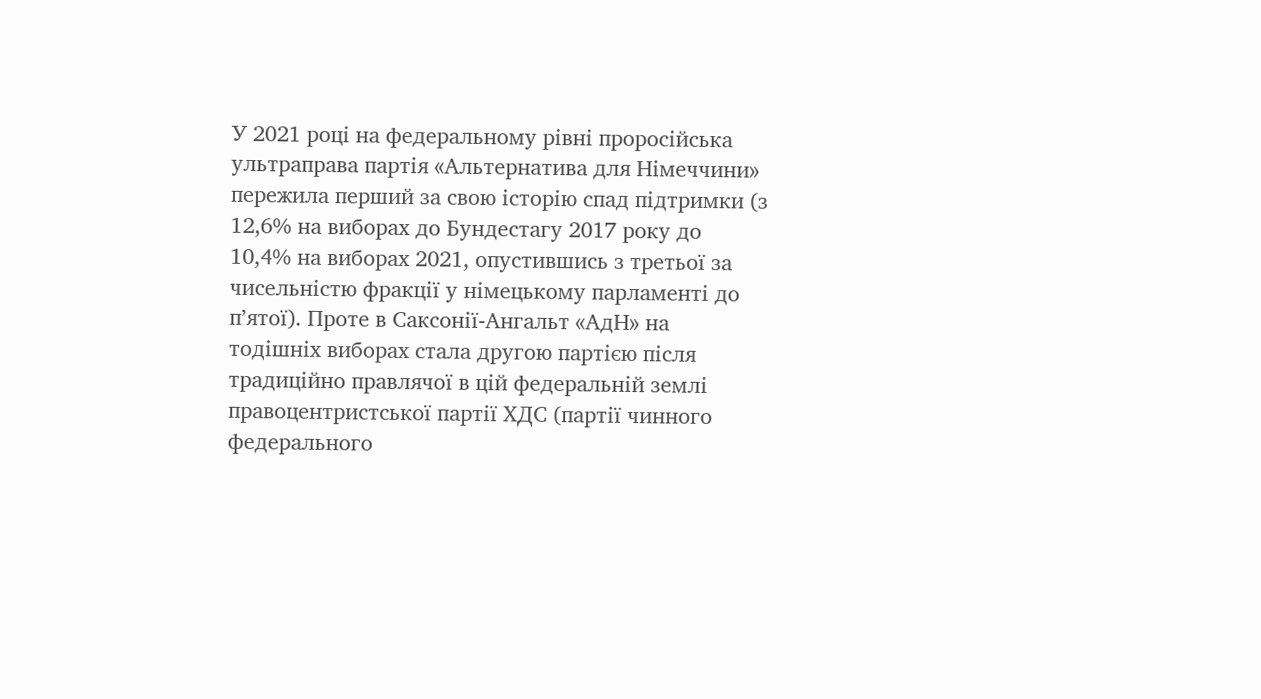У 2021 році на федеральному рівні проросійська ультраправа партія «Альтернатива для Німеччини» пережила перший за свою історію спад підтримки (з 12,6% на виборах до Бундестагу 2017 року до 10,4% на виборах 2021, опустившись з третьої за чисельністю фракції у німецькому парламенті до пʼятої). Проте в Саксонії-Ангальт «АдН» на тодішніх виборах стала другою партією після традиційно правлячої в цій федеральній землі правоцентристської партії ХДС (партії чинного федерального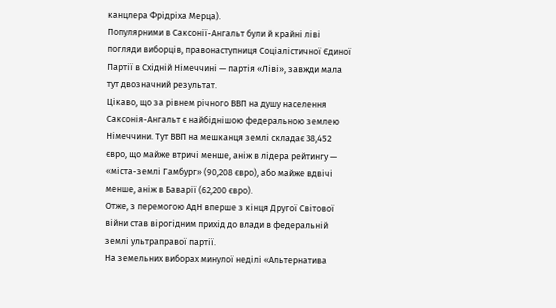канцлера Фрідріха Мерца).
Популярними в Саксонії-Ангальт були й крайні ліві погляди виборців, правонаступниця Соціалістичної Єдиної Партії в Східній Німеччині — партія «Ліві», завжди мала тут двозначний результат.
Цікаво, що за рівнем річного ВВП на душу населення Саксонія-Ангальт є найбіднішою федеральною землею Німеччини. Тут ВВП на мешканця землі складає 38,452 євро, що майже втричі менше, аніж в лідера рейтингу — «міста-землі Гамбург» (90,208 євро), або майже вдвічі менше, аніж в Баварії (62,200 євро).
Отже, з перемогою АдН вперше з кінця Другої Світової війни став вірогідним прихід до влади в федеральній землі ультраправої партії.
На земельних виборах минулої неділі «Альтернатива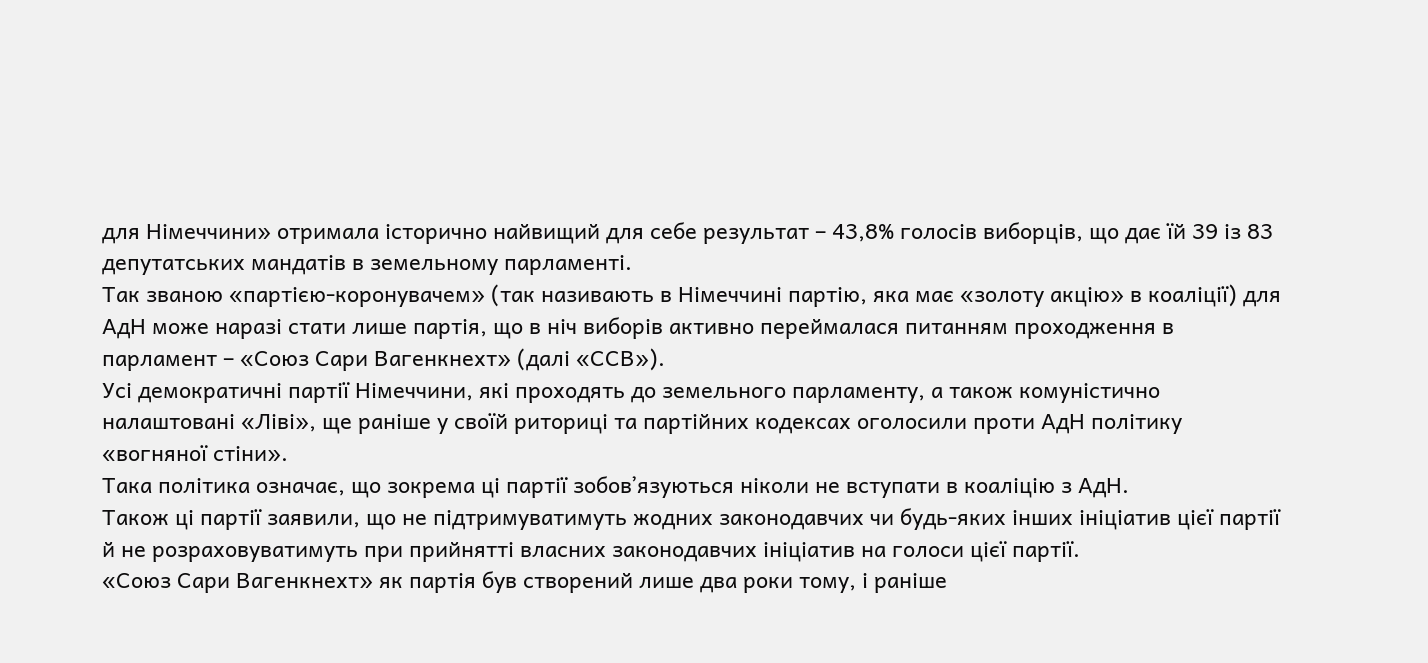для Німеччини» отримала історично найвищий для себе результат – 43,8% голосів виборців, що дає їй 39 із 83 депутатських мандатів в земельному парламенті.
Так званою «партією-коронувачем» (так називають в Німеччині партію, яка має «золоту акцію» в коаліції) для АдН може наразі стати лише партія, що в ніч виборів активно переймалася питанням проходження в парламент – «Союз Сари Вагенкнехт» (далі «ССВ»).
Усі демократичні партії Німеччини, які проходять до земельного парламенту, а також комуністично налаштовані «Ліві», ще раніше у своїй риториці та партійних кодексах оголосили проти АдН політику «вогняної стіни».
Така політика означає, що зокрема ці партії зобовʼязуються ніколи не вступати в коаліцію з АдН.
Також ці партії заявили, що не підтримуватимуть жодних законодавчих чи будь-яких інших ініціатив цієї партії й не розраховуватимуть при прийнятті власних законодавчих ініціатив на голоси цієї партії.
«Союз Сари Вагенкнехт» як партія був створений лише два роки тому, і раніше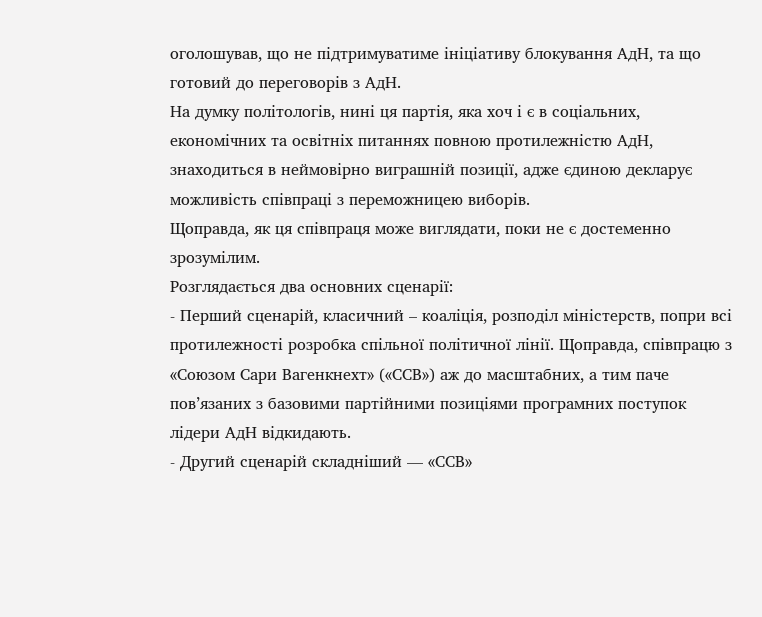оголошував, що не підтримуватиме ініціативу блокування АдН, та що готовий до переговорів з АдН.
На думку політологів, нині ця партія, яка хоч і є в соціальних, економічних та освітніх питаннях повною протилежністю АдН, знаходиться в неймовірно виграшній позиції, адже єдиною декларує можливість співпраці з переможницею виборів.
Щоправда, як ця співпраця може виглядати, поки не є достеменно зрозумілим.
Розглядається два основних сценарії:
- Перший сценарій, класичний – коаліція, розподіл міністерств, попри всі протилежності розробка спільної політичної лінії. Щоправда, співпрацю з «Союзом Сари Вагенкнехт» («ССВ») аж до масштабних, а тим паче пов’язаних з базовими партійними позиціями програмних поступок лідери АдН відкидають.
- Другий сценарій складніший — «ССВ»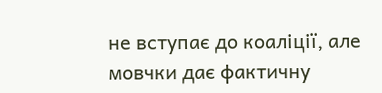не вступає до коаліції, але мовчки дає фактичну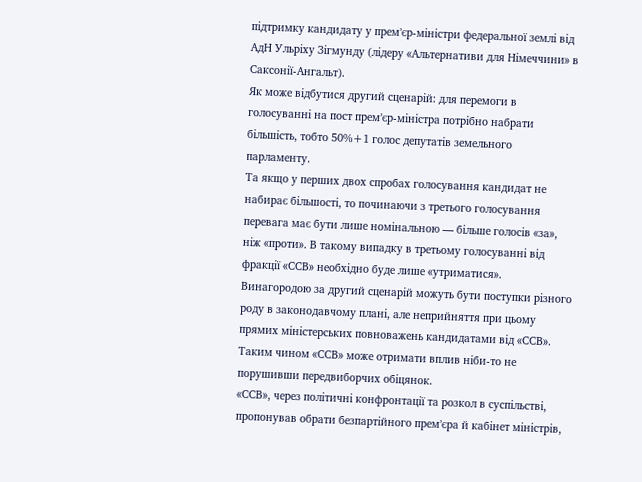підтримку кандидату у премʼєр-міністри федеральної землі від АдН Ульріху Зігмунду (лідеру «Альтернативи для Німеччини» в Саксонії-Ангальт).
Як може відбутися другий сценарій: для перемоги в голосуванні на пост премʼєр-міністра потрібно набрати більшість, тобто 50%+1 голос депутатів земельного парламенту.
Та якщо у перших двох спробах голосування кандидат не набирає більшості, то починаючи з третього голосування перевага має бути лише номінальною — більше голосів «за», ніж «проти». В такому випадку в третьому голосуванні від фракції «ССВ» необхідно буде лише «утриматися».
Винагородою за другий сценарій можуть бути поступки різного роду в законодавчому плані, але неприйняття при цьому прямих міністерських повноважень кандидатами від «ССВ». Таким чином «ССВ» може отримати вплив ніби-то не порушивши передвиборчих обіцянок.
«ССВ», через політичні конфронтації та розкол в суспільстві, пропонував обрати безпартійного премʼєра й кабінет міністрів,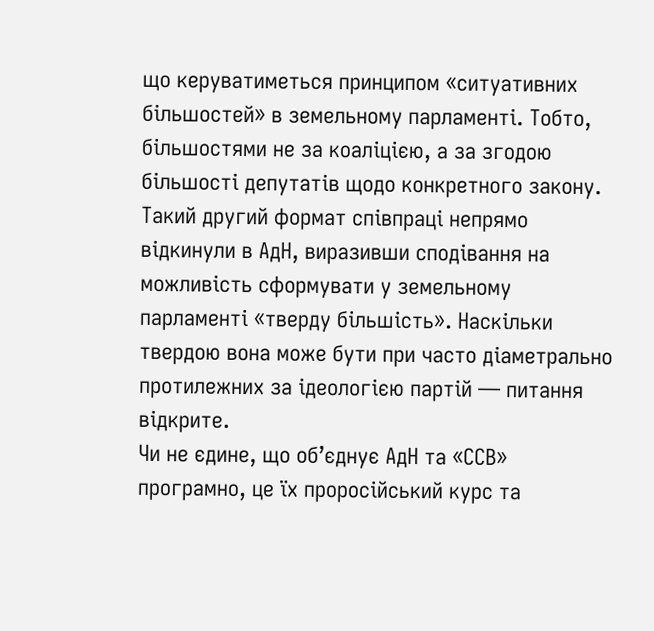що керуватиметься принципом «ситуативних більшостей» в земельному парламенті. Тобто, більшостями не за коаліцією, а за згодою більшості депутатів щодо конкретного закону.
Такий другий формат співпраці непрямо відкинули в АдН, виразивши сподівання на можливість сформувати у земельному парламенті «тверду більшість». Наскільки твердою вона може бути при часто діаметрально протилежних за ідеологією партій — питання відкрите.
Чи не єдине, що обʼєднує АдН та «ССВ» програмно, це їх проросійський курс та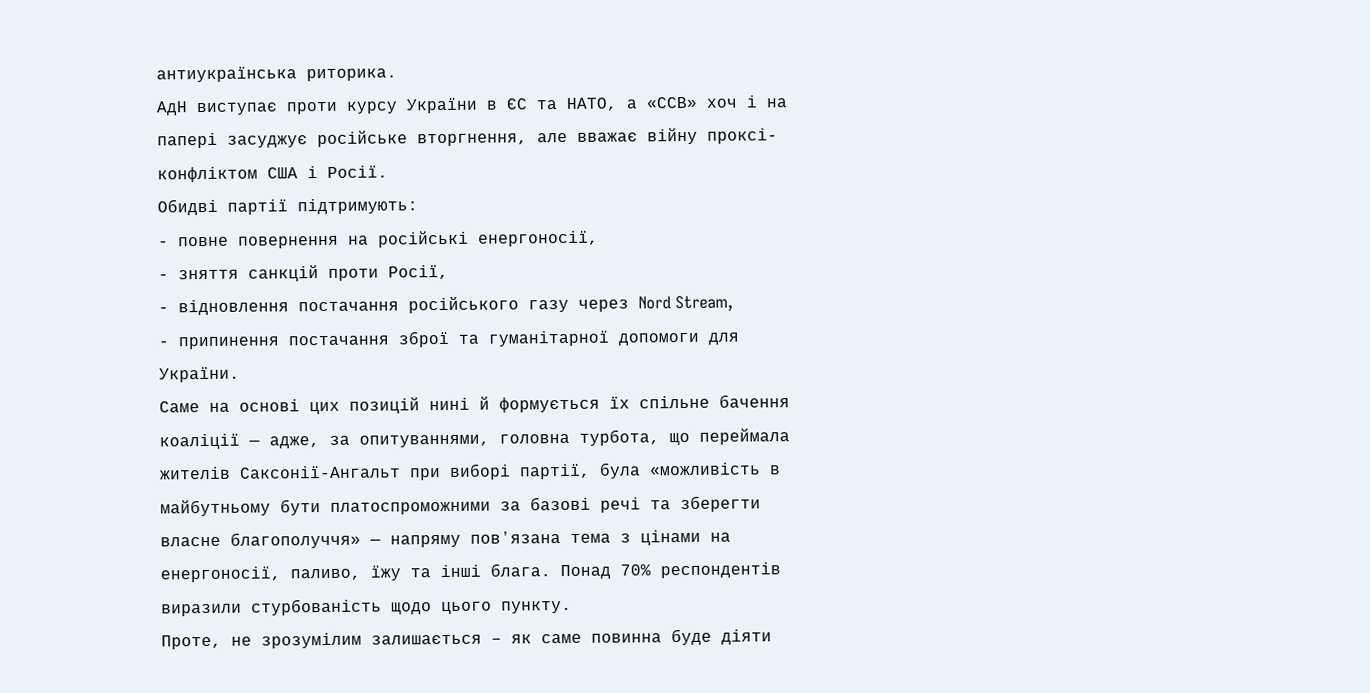антиукраїнська риторика.
АдН виступає проти курсу України в ЄС та НАТО, а «ССВ» хоч і на папері засуджує російське вторгнення, але вважає війну проксі-конфліктом США і Росії.
Обидві партії підтримують:
- повне повернення на російські енергоносії,
- зняття санкцій проти Росії,
- відновлення постачання російського газу через Nord Stream,
- припинення постачання зброї та гуманітарної допомоги для України.
Саме на основі цих позицій нині й формується їх спільне бачення коаліції — адже, за опитуваннями, головна турбота, що переймала жителів Саксонії-Ангальт при виборі партії, була «можливість в майбутньому бути платоспроможними за базові речі та зберегти власне благополуччя» — напряму повʼязана тема з цінами на енергоносії, паливо, їжу та інші блага. Понад 70% респондентів виразили стурбованість щодо цього пункту.
Проте, не зрозумілим залишається – як саме повинна буде діяти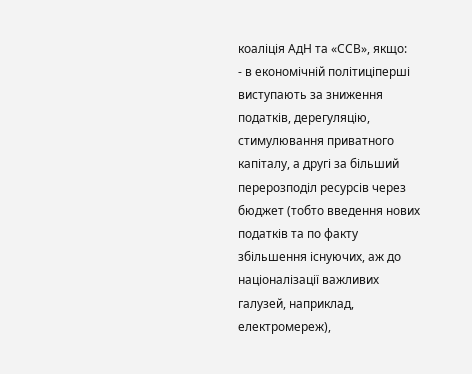коаліція АдН та «ССВ», якщо:
- в економічній політиціперші виступають за зниження податків, дерегуляцію, стимулювання приватного капіталу, а другі за більший перерозподіл ресурсів через бюджет (тобто введення нових податків та по факту збільшення існуючих, аж до націоналізації важливих галузей, наприклад, електромереж),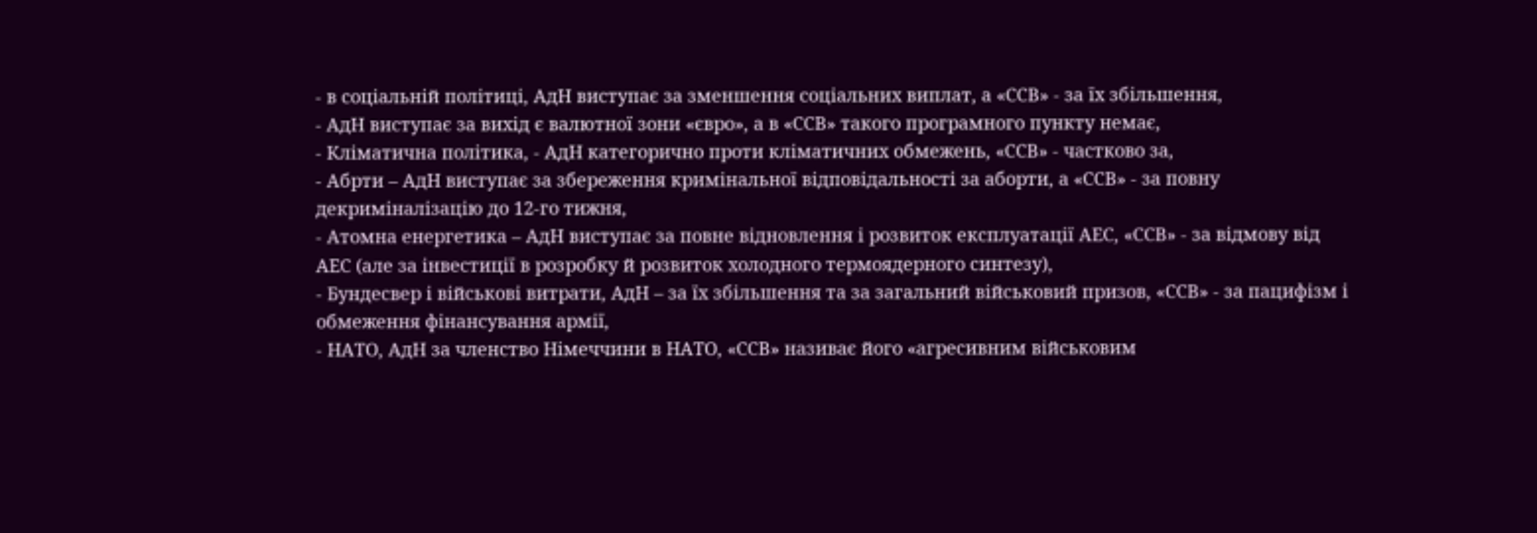- в соціальній політиці, АдН виступає за зменшення соціальних виплат, а «ССВ» - за їх збільшення,
- АдН виступає за вихід є валютної зони «євро», а в «ССВ» такого програмного пункту немає,
- Кліматична політика, - АдН категорично проти кліматичних обмежень, «ССВ» - частково за,
- Абрти – АдН виступає за збереження кримінальної відповідальності за аборти, а «ССВ» - за повну декриміналізацію до 12-го тижня,
- Атомна енергетика – АдН виступає за повне відновлення і розвиток експлуатації АЕС, «ССВ» - за відмову від АЕС (але за інвестиції в розробку й розвиток холодного термоядерного синтезу),
- Бундесвер і військові витрати, АдН – за їх збільшення та за загальний військовий призов, «ССВ» - за пацифізм і обмеження фінансування армії,
- НАТО, АдН за членство Німеччини в НАТО, «ССВ» називає його «агресивним військовим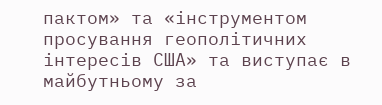пактом» та «інструментом просування геополітичних інтересів США» та виступає в майбутньому за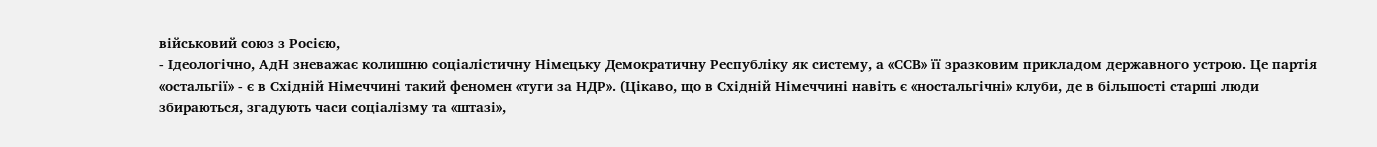військовий союз з Росією,
- Ідеологічно, АдН зневажає колишню соціалістичну Німецьку Демократичну Республіку як систему, а «ССВ» її зразковим прикладом державного устрою. Це партія «остальгії» - є в Східній Німеччині такий феномен «туги за НДР». (Цікаво, що в Східній Німеччині навіть є «ностальгічні» клуби, де в більшості старші люди збираються, згадують часи соціалізму та «штазі»,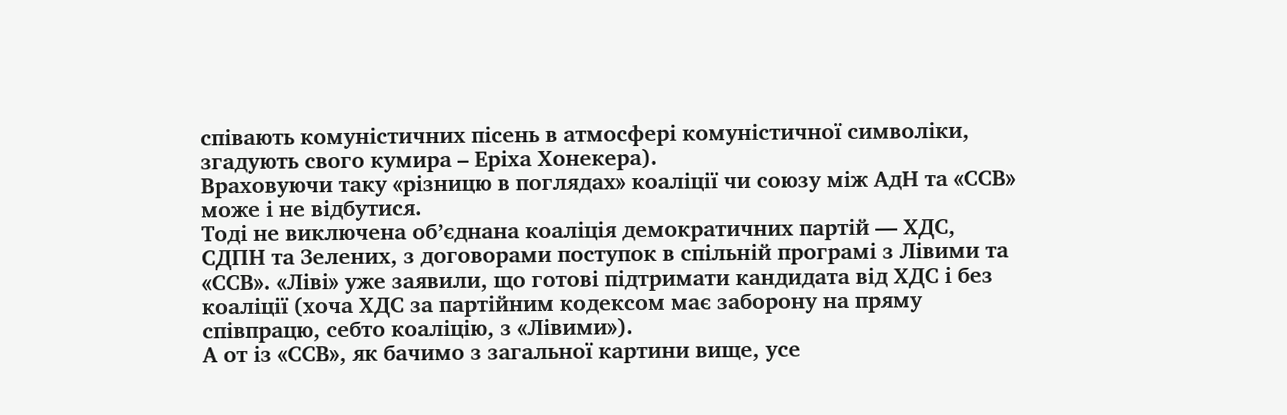співають комуністичних пісень в атмосфері комуністичної символіки, згадують свого кумира – Еріха Хонекера).
Враховуючи таку «різницю в поглядах» коаліції чи союзу між АдН та «ССВ» може і не відбутися.
Тоді не виключена обʼєднана коаліція демократичних партій — ХДС, СДПН та Зелених, з договорами поступок в спільній програмі з Лівими та «ССВ». «Ліві» уже заявили, що готові підтримати кандидата від ХДС і без коаліції (хоча ХДС за партійним кодексом має заборону на пряму співпрацю, себто коаліцію, з «Лівими»).
А от із «ССВ», як бачимо з загальної картини вище, усе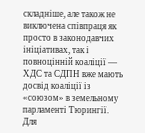складніше, але також не виключена співпраця як просто в законодавчих ініціативах, так і повноцінній коаліції — ХДС та СДПН вже мають досвід коаліції із «союзом» в земельному парламенті Тюрингії.
Для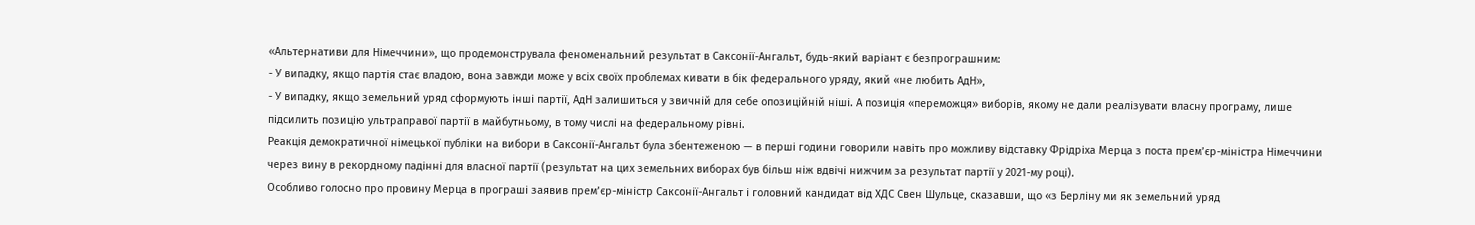«Альтернативи для Німеччини», що продемонструвала феноменальний результат в Саксонії-Ангальт, будь-який варіант є безпрограшним:
- У випадку, якщо партія стає владою, вона завжди може у всіх своїх проблемах кивати в бік федерального уряду, який «не любить АдН»,
- У випадку, якщо земельний уряд сформують інші партії, АдН залишиться у звичній для себе опозиційній ніші. А позиція «переможця» виборів, якому не дали реалізувати власну програму, лише підсилить позицію ультраправої партії в майбутньому, в тому числі на федеральному рівні.
Реакція демократичної німецької публіки на вибори в Саксонії-Ангальт була збентеженою — в перші години говорили навіть про можливу відставку Фрідріха Мерца з поста прем’єр-міністра Німеччини через вину в рекордному падінні для власної партії (результат на цих земельних виборах був більш ніж вдвічі нижчим за результат партії у 2021-му році).
Особливо голосно про провину Мерца в програші заявив премʼєр-міністр Саксонії-Ангальт і головний кандидат від ХДС Свен Шульце, сказавши, що «з Берліну ми як земельний уряд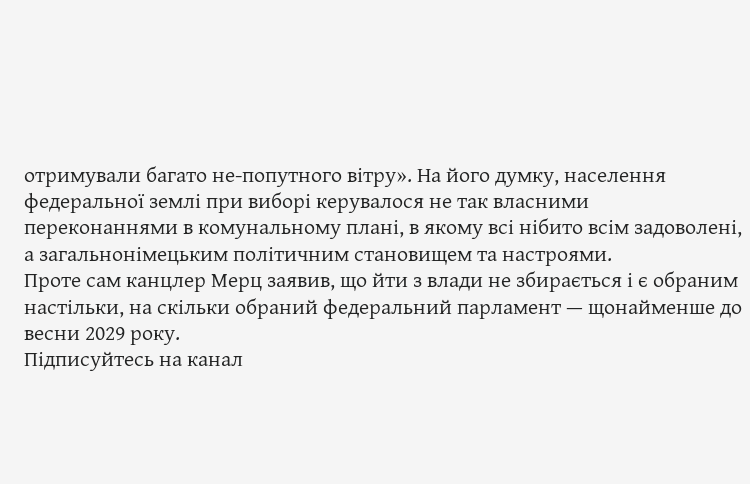отримували багато не-попутного вітру». На його думку, населення федеральної землі при виборі керувалося не так власними переконаннями в комунальному плані, в якому всі нібито всім задоволені, а загальнонімецьким політичним становищем та настроями.
Проте сам канцлер Мерц заявив, що йти з влади не збирається і є обраним настільки, на скільки обраний федеральний парламент — щонайменше до весни 2029 року.
Підписуйтесь на канал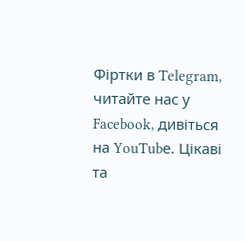Фіртки в Telegram, читайте нас у Facebook, дивіться на YouTubе. Цікаві та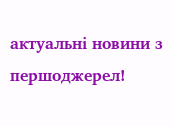актуальні новини з першоджерел!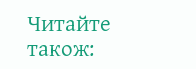Читайте також: